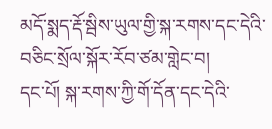མདོ་སྨད་རྡོ་སྦིས་ཡུལ་གྱི་སྐ་རགས་དང་དེའི་བཅིང་སྲོལ་སྐོར་རོབ་ཙམ་གླེང་བ།
དང་པོ། སྐ་རགས་ཀྱི་གོ་དོན་དང་དེའི་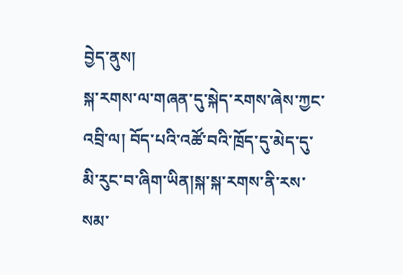བྱེད་ནུས།
སྐ་རགས་ལ་གཞན་དུ་སྐེད་རགས་ཞེས་ཀྱང་འབྲི་ལ། བོད་པའི་འཚོ་བའི་ཁྲོད་དུ་མེད་དུ་མི་རུང་བ་ཞིག་ཡིན།སྐ་སྐ་རགས་ནི་རས་སམ་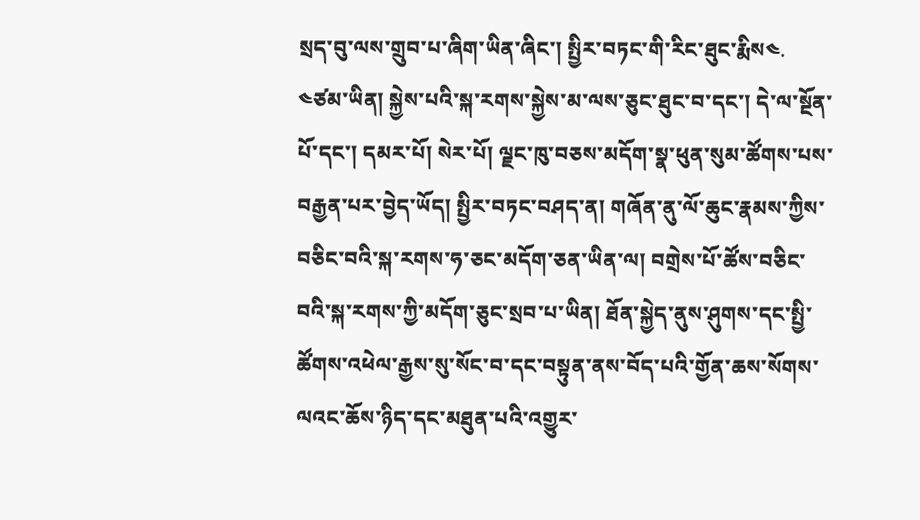སྲད་བུ་ལས་གྲུབ་པ་ཞིག་ཡིན་ཞིང་། སྤྱིར་བཏང་གི་རིང་ཐུང་རྨིས༤. ༤ཙམ་ཡིན། སྐྱེས་པའི་སྐ་རགས་སྐྱེས་མ་ལས་ཅུང་ཐུང་བ་དང་། དེ་ལ་སྔོན་པོ་དང་། དམར་པོ། སེར་པོ། ལྗང་ཁུ་བཅས་མདོག་སྣ་ཕུན་སུམ་ཚོགས་པས་བརྒྱན་པར་བྱེད་ཡོད། སྤྱིར་བཏང་བཤད་ན། གཞོན་ནུ་ལོ་ཆུང་རྣམས་ཀྱིས་བཅིང་བའི་སྐ་རགས་ཧ་ཅང་མདོག་ཅན་ཡིན་ལ། བགྲེས་པོ་ཚོས་བཅིང་བའི་སྐ་རགས་ཀྱི་མདོག་ཅུང་སྲབ་པ་ཡིན། ཐོན་སྐྱེད་ནུས་ཤུགས་དང་སྤྱི་ཚོགས་འཕེལ་རྒྱས་སུ་སོང་བ་དང་བསྟུན་ནས་བོད་པའི་གྱོན་ཆས་སོགས་ལའང་ཆོས་ཉིད་དང་མཐུན་པའི་འགྱུར་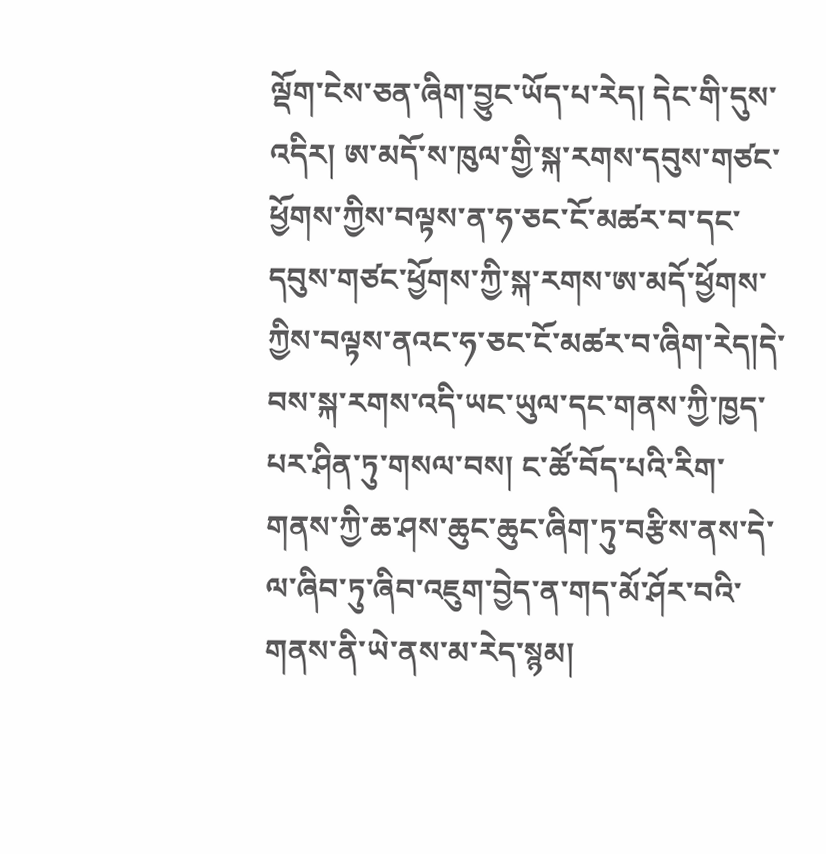ལྡོག་ངེས་ཅན་ཞིག་བྱུང་ཡོད་པ་རེད། དེང་གི་དུས་འདིར། ཨ་མདོ་ས་ཁུལ་གྱི་སྐ་རགས་དབུས་གཙང་ཕྱོགས་ཀྱིས་བལྟས་ན་ཧ་ཅང་ངོ་མཚར་བ་དང་དབུས་གཙང་ཕྱོགས་ཀྱི་སྐ་རགས་ཨ་མདོ་ཕྱོགས་ཀྱིས་བལྟས་ནའང་ཧ་ཅང་ངོ་མཚར་བ་ཞིག་རེད།དེ་བས་སྐ་རགས་འདི་ཡང་ཡུལ་དང་གནས་ཀྱི་ཁྱད་པར་ཤིན་ཏུ་གསལ་བས། ང་ཚོ་བོད་པའི་རིག་གནས་ཀྱི་ཆ་ཤས་ཆུང་ཆུང་ཞིག་ཏུ་བརྩིས་ནས་དེ་ལ་ཞིབ་ཏུ་ཞིབ་འཇུག་བྱེད་ན་གད་མོ་ཤོར་བའི་གནས་ནི་ཡེ་ནས་མ་རེད་སྙམ།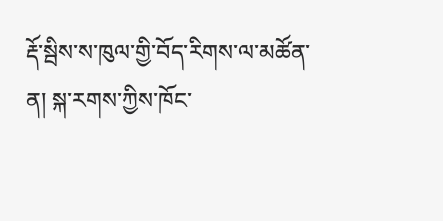རྡོ་སྦིས་ས་ཁུལ་གྱི་བོད་རིགས་ལ་མཚོན་ན། སྐ་རགས་ཀྱིས་ཁོང་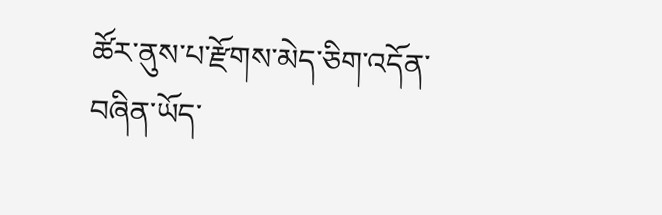ཚོར་ནུས་པ་རྫོགས་མེད་ཅིག་འདོན་བཞིན་ཡོད་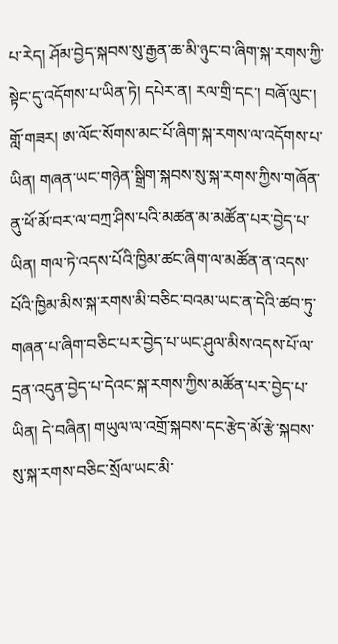པ་རེད། ཤོམ་བྱེད་སྐབས་སུ་རྒྱན་ཆ་མི་ཉུང་བ་ཞིག་སྐ་རགས་ཀྱི་སྟེང་དུ་འདོགས་པ་ཡིན་ཏེ། དཔེར་ན། རལ་གྲི་དང་། བཞོ་ལུང་། གློ་གཟར། ཨ་ལོང་སོགས་མང་པོ་ཞིག་སྐ་རགས་ལ་འདོགས་པ་ཡིན། གཞན་ཡང་གཉེན་སྒྲིག་སྐབས་སུ་སྐ་རགས་ཀྱིས་གཞོན་ནུ་ཕོ་མོ་བར་ལ་བཀྲ་ཤིས་པའི་མཚན་མ་མཚོན་པར་བྱེད་པ་ཡིན། གལ་ཏེ་འདས་པོའི་ཁྱིམ་ཚང་ཞིག་ལ་མཚོན་ན་འདས་པོའི་ཁྱིམ་མིས་སྐ་རགས་མི་བཅིང་བའམ་ཡང་ན་དེའི་ཚབ་ཏུ་གཞན་པ་ཞིག་བཅིང་པར་བྱེད་པ་ཡང་ཤུལ་མིས་འདས་པོ་ལ་དྲན་འདུན་བྱེད་པ་དེའང་སྐ་རགས་ཀྱིས་མཚོན་པར་བྱེད་པ་ཡིན། དེ་བཞིན། གཡུལ་ལ་འགྲོ་སྐབས་དང་རྩེད་མོ་རྩེ་སྐབས་སུ་སྐ་རགས་བཅིང་སྲོལ་ཡང་མི་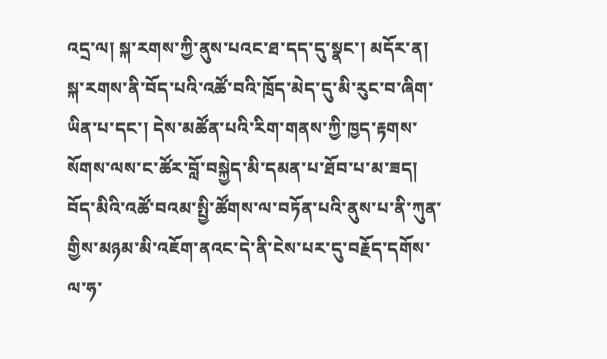འདྲ་ལ། སྐ་རགས་ཀྱི་ནུས་པའང་ཐ་དད་དུ་སྣང་། མདོར་ན། སྐ་རགས་ནི་བོད་པའི་འཚོ་བའི་ཁྲོད་མེད་དུ་མི་རུང་བ་ཞིག་ཡིན་པ་དང་། དེས་མཚོན་པའི་རིག་གནས་ཀྱི་ཁྱད་རྟགས་སོགས་ལས་ང་ཚོར་བློ་བསྐྱེད་མི་དམན་པ་ཐོབ་པ་མ་ཟད། བོད་མིའི་འཚོ་བའམ་སྤྱི་ཚོགས་ལ་བཏོན་པའི་ནུས་པ་ནི་ཀུན་གྱིས་མཉམ་མི་འཇོག་ནའང་དེ་ནི་ངེས་པར་དུ་བརྗོད་དགོས་ལ་ཧ་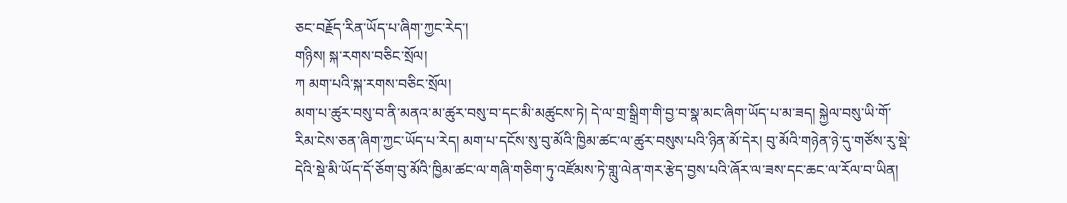ཅང་བརྗོད་རིན་ཡོད་པ་ཞིག་ཀྱང་རེད་།
གཉིས། སྐ་རགས་བཅིང་སྲོལ།
ཀ མག་པའི་སྐ་རགས་བཅིང་སྲོལ།
མག་པ་ཚུར་བསུ་བ་ནི་མནའ་མ་ཚུར་བསུ་བ་དང་མི་མཚུངས་ཏེ། དེ་ལ་གྲ་སྒྲིག་གི་བྱ་བ་སྣ་མང་ཞིག་ཡོད་པ་མ་ཟད། སྐྱེལ་བསུ་ཡི་གོ་རིམ་ངེས་ཅན་ཞིག་ཀྱང་ཡོད་པ་རེད། མག་པ་དངོས་སུ་བུ་མོའི་ཁྱིམ་ཚང་ལ་ཚུར་བསུས་པའི་ཉིན་མོ་དེར། བུ་མོའི་གཉེན་ཉེ་དུ་གཙོས་རུ་སྡེ་དེའི་སྡེ་མི་ཡོད་དོ་ཅོག་བུ་མོའི་ཁྱིམ་ཚང་ལ་གཞི་གཅིག་ཏུ་འཛོམས་ཏེ་གླུ་ལེན་གར་རྩེད་བྱས་པའི་ཞོར་ལ་ཟས་དང་ཆང་ལ་རོལ་བ་ཡིན།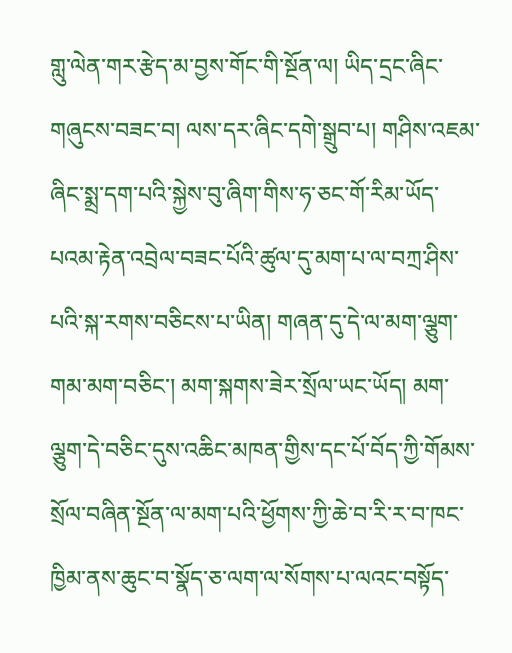གླུ་ལེན་གར་རྩེད་མ་བྱས་གོང་གི་སྔོན་ལ། ཡིད་དྲང་ཞིང་གཞུངས་བཟང་བ། ལས་དར་ཞིང་དགེ་སྒྲུབ་པ། གཤིས་འཇམ་ཞིང་སྨྲ་དག་པའི་སྐྱེས་བུ་ཞིག་གིས་ཧ་ཅང་གོ་རིམ་ཡོད་པའམ་རྟེན་འབྲེལ་བཟང་པོའི་ཚུལ་དུ་མག་པ་ལ་བཀྲ་ཤིས་པའི་སྐ་རགས་བཅིངས་པ་ཡིན། གཞན་དུ་དེ་ལ་མག་ལྕུག་གམ་མག་བཅིང་། མག་སྐགས་ཟེར་སྲོལ་ཡང་ཡོད། མག་ལྕུག་དེ་བཅིང་དུས་འཆིང་མཁན་གྱིས་དང་པོ་བོད་ཀྱི་གོམས་སྲོལ་བཞིན་སྔོན་ལ་མག་པའི་ཕྱོགས་ཀྱི་ཆེ་བ་རི་ར་བ་ཁང་ཁྱིམ་ནས་ཆུང་བ་སྣོད་ཅ་ལག་ལ་སོགས་པ་ལའང་བསྟོད་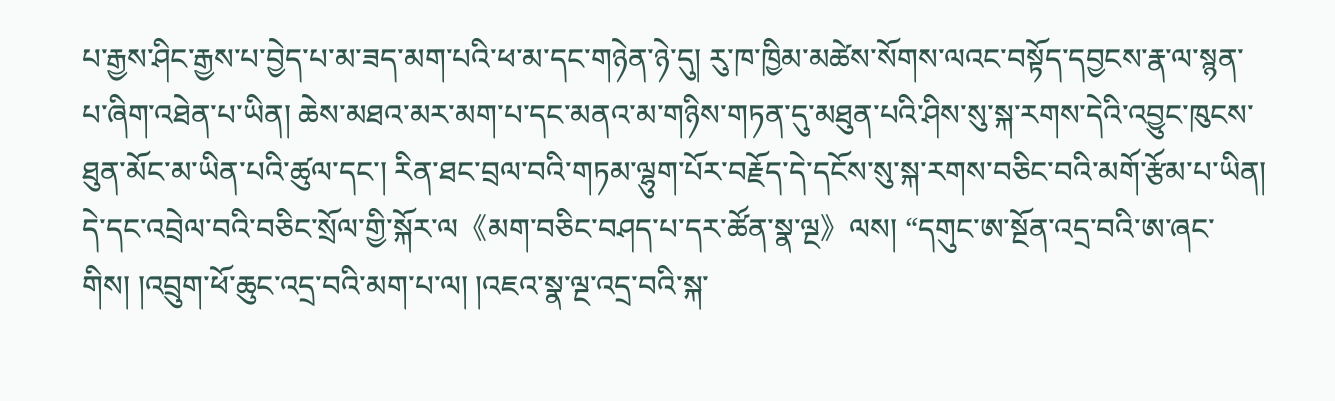པ་རྒྱས་ཤིང་རྒྱས་པ་བྱེད་པ་མ་ཟད་མག་པའི་ཕ་མ་དང་གཉེན་ཉེ་དུ། རུ་ཁ་ཁྱིམ་མཚེས་སོགས་ལའང་བསྟོད་དབྱངས་རྣ་ལ་སྙན་པ་ཞིག་འཐེན་པ་ཡིན། ཆེས་མཐའ་མར་མག་པ་དང་མནའ་མ་གཉིས་གཏན་དུ་མཐུན་པའི་ཤིས་སུ་སྐ་རགས་དེའི་འབྱུང་ཁུངས་ཐུན་མོང་མ་ཡིན་པའི་ཚུལ་དང་། རིན་ཐང་བྲལ་བའི་གཏམ་ལྷུག་པོར་བརྗོད་དེ་དངོས་སུ་སྐ་རགས་བཅིང་བའི་མགོ་རྩོམ་པ་ཡིན། དེ་དང་འབྲེལ་བའི་བཅིང་སྲོལ་གྱི་སྐོར་ལ《མག་བཅིང་བཤད་པ་དར་ཚོན་སྣ་ལྔ》ལས། “དགུང་ཨ་སྔོན་འདྲ་བའི་ཨ་ཞང་གིས། །འབྲུག་ཕོ་ཆུང་འདྲ་བའི་མག་པ་ལ། །འཇའ་སྣ་ལྔ་འདྲ་བའི་སྐ་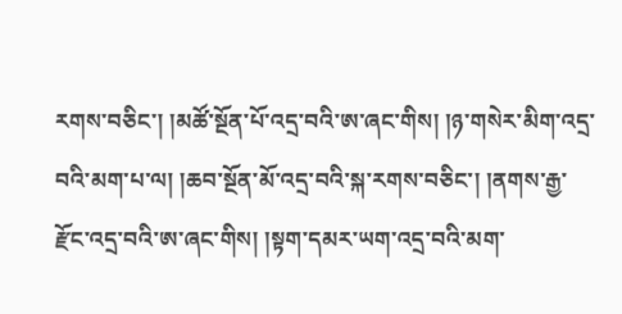རགས་བཅིང་། །མཚོ་སྔོན་པོ་འདྲ་བའི་ཨ་ཞང་གིས། །ཉ་གསེར་མིག་འདྲ་བའི་མག་པ་ལ། །ཆབ་སྔོན་མོ་འདྲ་བའི་སྐ་རགས་བཅིང་། །ནགས་རྒྱ་རྫོང་འདྲ་བའི་ཨ་ཞང་གིས། །སྟག་དམར་ཡག་འདྲ་བའི་མག་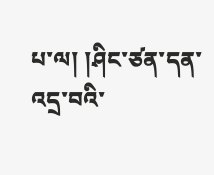པ་ལ། །ཤིང་ཙན་དན་འདྲ་བའི་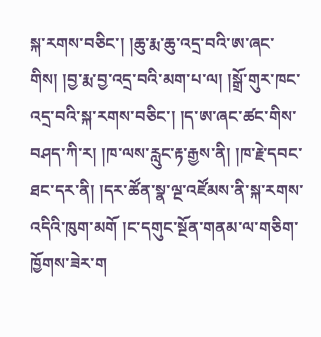སྐ་རགས་བཅིང་། །ཆུ་རྨ་ཆུ་འདྲ་བའི་ཨ་ཞང་གིས། །བྱ་རྨ་བྱ་འདྲ་བའི་མག་པ་ལ། །སྒྲོ་གུར་ཁང་འདྲ་བའི་སྐ་རགས་བཅིང་། །ད་ཨ་ཞང་ཚང་གིས་བཤད་ཀི་ར། །ཁ་ལས་རླུང་རྟ་རྒྱས་ནི། །ཁ་རྗེ་དབང་ཐང་དར་ནི། །དར་ཚོན་སྣ་ལྔ་འཛོམས་ནི་སྐ་རགས་འདིའི་ཁུག་མགོ །ང་དགུང་སྔོན་གནམ་ལ་གཅིག་ཁྱོགས་ཟེར་ག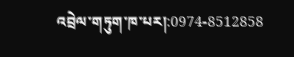འབྲེལ་གཏུག་ཁ་པར།:0974-8512858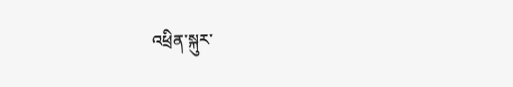འཕྲིན་སྐུར་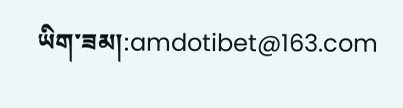ཡིག་ཟམ།:amdotibet@163.com